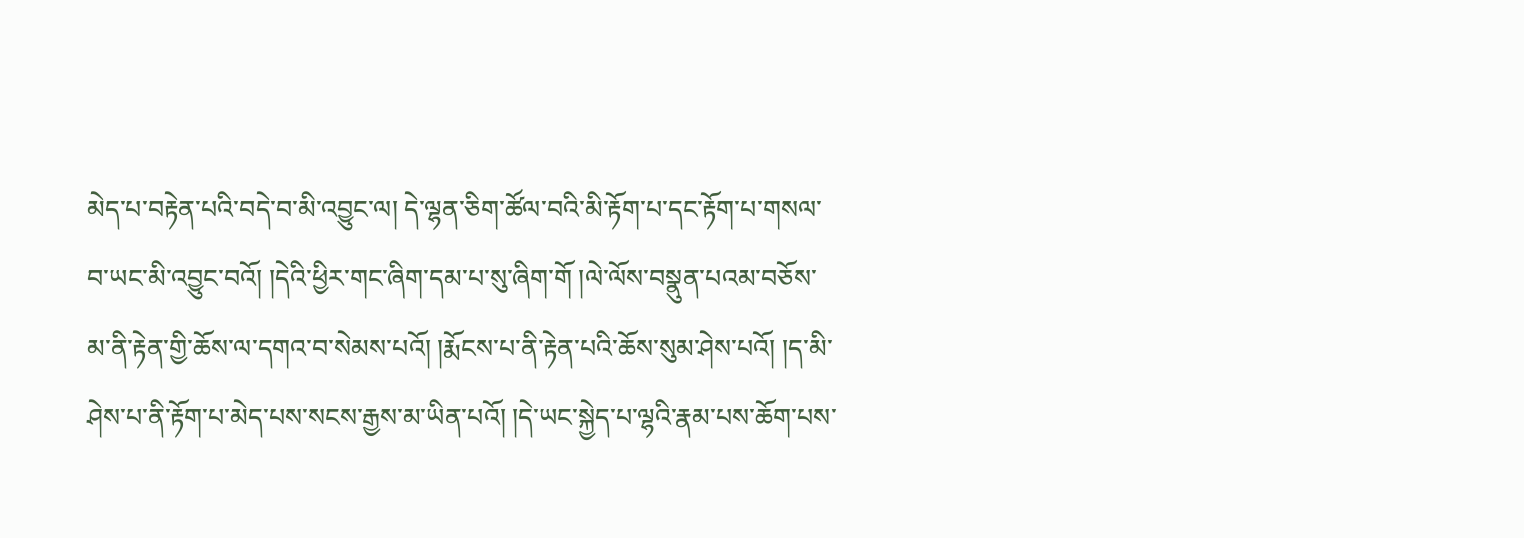མེད་པ་བརྟེན་པའི་བདེ་བ་མི་འབྱུང་ལ། དེ་ལྷན་ཅིག་ཚོལ་བའི་མི་རྟོག་པ་དང་རྟོག་པ་གསལ་བ་ཡང་མི་འབྱུང་བའོ། །དེའི་ཕྱིར་གང་ཞིག་དམ་པ་སུ་ཞིག་གོ །ལེ་ལོས་བསྣུན་པའམ་བཅོས་མ་ནི་རྟེན་གྱི་ཆོས་ལ་དགའ་བ་སེམས་པའོ། །རྨོངས་པ་ནི་རྟེན་པའི་ཆོས་སུམ་ཤེས་པའོ། །ད་མི་ཤེས་པ་ནི་རྟོག་པ་མེད་པས་སངས་རྒྱས་མ་ཡིན་པའོ། །དེ་ཡང་སྐྱེད་པ་ལྷའི་རྣམ་པས་ཆོག་པས་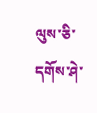ལུས་ཅི་དགོས་ཤེ་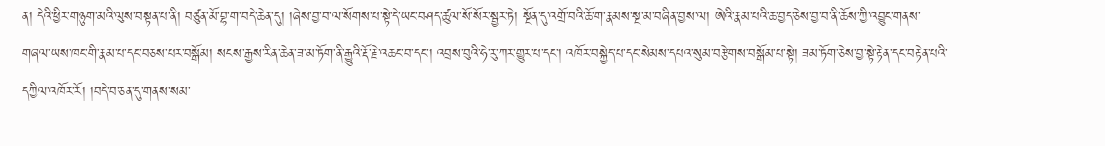ན། དེའི་ཕྱིར་གཉུག་མའི་ལུས་བསྟན་པ་ནི། བཙུན་མོ་བྷ་ག་བདེ་ཆེན་དུ། །ཞེས་བྱ་བ་ལ་སོགས་པ་སྟེ་དེ་ཡང་བཤད་ཚུལ་སོ་སོར་སྦྱར་ཏེ། སྔོན་དུ་འགྲོ་བའི་ཆོ་ག་རྣམས་སྔ་མ་བཞིན་བྱས་ལ། ཨེའི་རྣམ་པའི་ཆ་བྱད་ཅེས་བྱ་བ་ནི་ཆོས་ཀྱི་འབྱུང་གནས་གཞལ་ཡས་ཁང་གི་རྣམ་པ་དང་བཅས་པར་བསྒོམ། སངས་རྒྱས་རིན་ཆེན་ཟ་མ་ཏོག་ནི་རྒྱུའི་རྡོ་རྗེ་འཆང་བ་དང་། འབྲས་བུའི་ཧེ་རུ་ཀར་གྱུར་པ་དང་། འཁོར་བསྐྱེད་པ་དང་སེམས་དཔའ་སུམ་བརྩེགས་བསྒོམ་པ་སྟེ། ཟམ་ཏོག་ཅེས་བྱ་སྟེ་རྟེན་དང་བརྟེན་པའི་དཀྱིལ་འཁོར་རོ། །བདེ་བ་ཅན་དུ་གནས་སམ་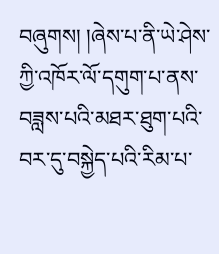བཞུགས། །ཞེས་པ་ནི་ཡེ་ཤེས་ཀྱི་འཁོར་ལོ་དགུག་པ་ནས་བཟླས་པའི་མཐར་ཐུག་པའི་བར་དུ་བསྐྱེད་པའི་རིམ་པ་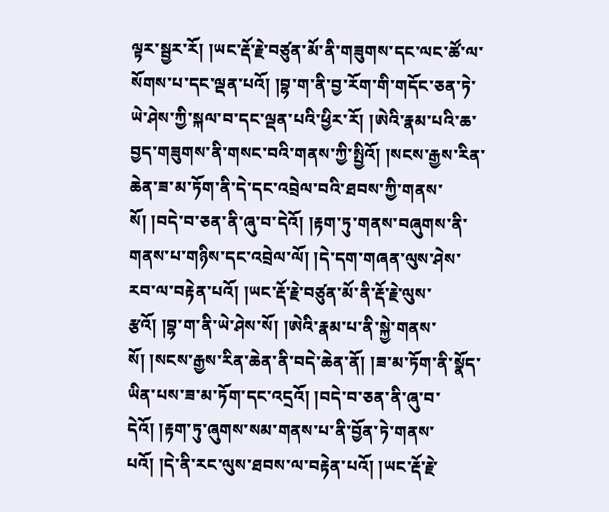ལྟར་སྦྱར་རོ། །ཡང་རྡོ་རྗེ་བཙུན་མོ་ནི་གཟུགས་དང་ལང་ཚོ་ལ་སོགས་པ་དང་ལྡན་པའོ། །བྷ་ག་ནི་བྱ་རོག་གི་གདོང་ཅན་ཏེ་ཡེ་ཤེས་ཀྱི་སྐལ་བ་དང་ལྡན་པའི་ཕྱིར་རོ། །ཨེའི་རྣམ་པའི་ཆ་བྱད་གཟུགས་ནི་གསང་བའི་གནས་ཀྱི་སྤྱིའོ། །སངས་རྒྱས་རིན་ཆེན་ཟ་མ་ཏོག་ནི་དེ་དང་འབྲེལ་བའི་ཐབས་ཀྱི་གནས་སོ། །བདེ་བ་ཅན་ནི་ཞུ་བ་དེའོ། །རྟག་ཏུ་གནས་བཞུགས་ནི་གནས་པ་གཉིས་དང་འབྲེལ་ལོ། །དེ་དག་གཞན་ལུས་ཤེས་རབ་ལ་བརྟེན་པའོ། །ཡང་རྡོ་རྗེ་བཙུན་མོ་ནི་རྡོ་རྗེ་ལུས་རྩའོ། །བྷ་ག་ནི་ཡེ་ཤེས་སོ། །ཨེའི་རྣམ་པ་ནི་སྐྱེ་གནས་སོ། །སངས་རྒྱས་རིན་ཆེན་ནི་བདེ་ཆེན་ནོ། །ཟ་མ་ཏོག་ནི་སྣོད་ཡིན་པས་ཟ་མ་ཏོག་དང་འདྲའོ། །བདེ་བ་ཅན་ནི་ཞུ་བ་དེའོ། །རྟག་ཏུ་ཞུགས་སམ་གནས་པ་ནི་བྱོན་ཏེ་གནས་པའོ། །དེ་ནི་རང་ལུས་ཐབས་ལ་བརྟེན་པའོ། །ཡང་རྡོ་རྗེ་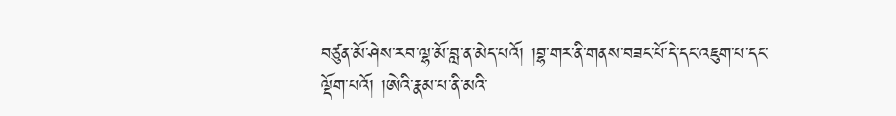བཙུན་མོ་ཤེས་རབ་ལྷ་མོ་བླ་ན་མེད་པའོ། །བྷ་གར་ནི་གནས་བཟང་པོ་དེ་དང་འཇུག་པ་དང་ལྡོག་པའོ། །ཨེའི་རྣམ་པ་ནི་མའི་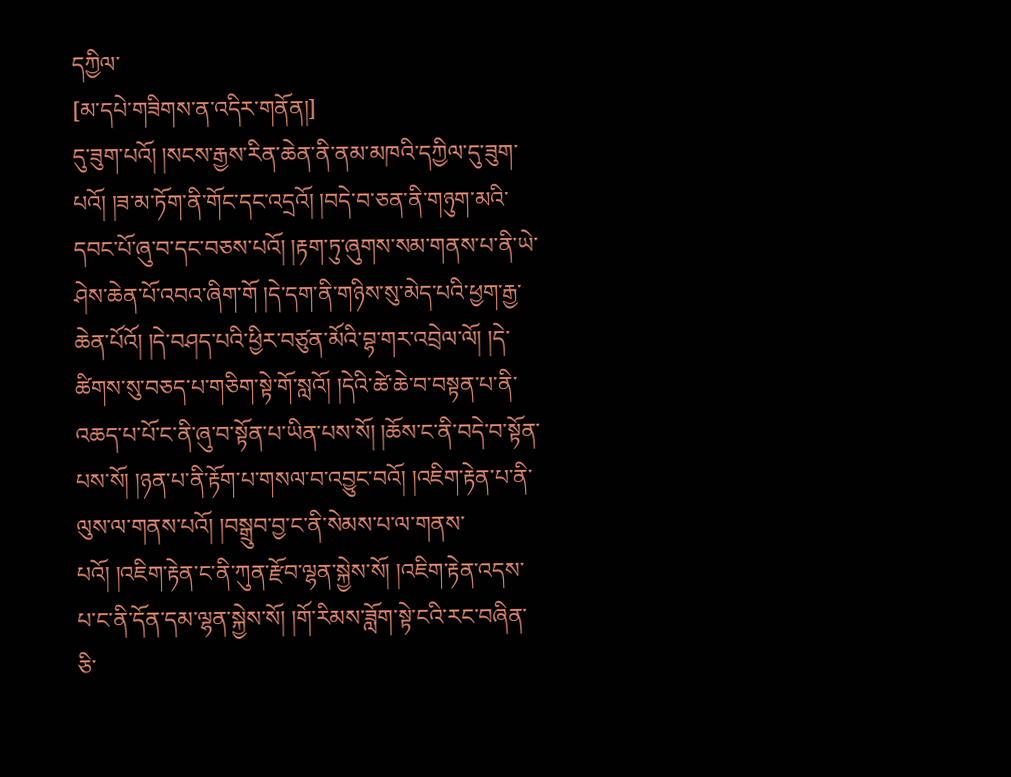དཀྱིལ་
[མ་དཔེ་གཟིགས་ན་འདིར་གནོན།]
དུ་ཟུག་པའོ། །སངས་རྒྱས་རིན་ཆེན་ནི་ནམ་མཁའི་དཀྱིལ་དུ་ཟུག་པའོ། །ཟ་མ་ཏོག་ནི་གོང་དང་འདྲའོ། །བདེ་བ་ཅན་ནི་གཉུག་མའི་དབང་པོ་ཞུ་བ་དང་བཅས་པའོ། །རྟག་ཏུ་ཞུགས་སམ་གནས་པ་ནི་ཡེ་ཤེས་ཆེན་པོ་འབའ་ཞིག་གོ །དེ་དག་ནི་གཉིས་སུ་མེད་པའི་ཕྱག་རྒྱ་ཆེན་པོའོ། །དེ་བཤད་པའི་ཕྱིར་བཙུན་མོའི་བྷ་གར་འབྲེལ་ལོ། །དེ་ཚིགས་སུ་བཅད་པ་གཅིག་སྟེ་གོ་སླའོ། །དེའི་ཚེ་ཆེ་བ་བསྟན་པ་ནི་འཆད་པ་པོ་ང་ནི་ཞུ་བ་སྟོན་པ་ཡིན་པས་སོ། །ཆོས་ང་ནི་བདེ་བ་སྟོན་པས་སོ། །ཉན་པ་ནི་རྟོག་པ་གསལ་བ་འབྱུང་བའོ། །འཇིག་རྟེན་པ་ནི་ལུས་ལ་གནས་པའོ། །བསྒྲུབ་བྱ་ང་ནི་སེམས་པ་ལ་གནས་པའོ། །འཇིག་རྟེན་ང་ནི་ཀུན་རྫོབ་ལྷན་སྐྱེས་སོ། །འཇིག་རྟེན་འདས་པ་ང་ནི་དོན་དམ་ལྷན་སྐྱེས་སོ། །གོ་རིམས་ཟློག་སྟེ་ངའི་རང་བཞིན་ཅི་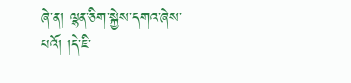ཞེ་ན། ལྷན་ཅིག་སྐྱེས་དགའ་ཞེས་པའོ། །དེ་ཇི་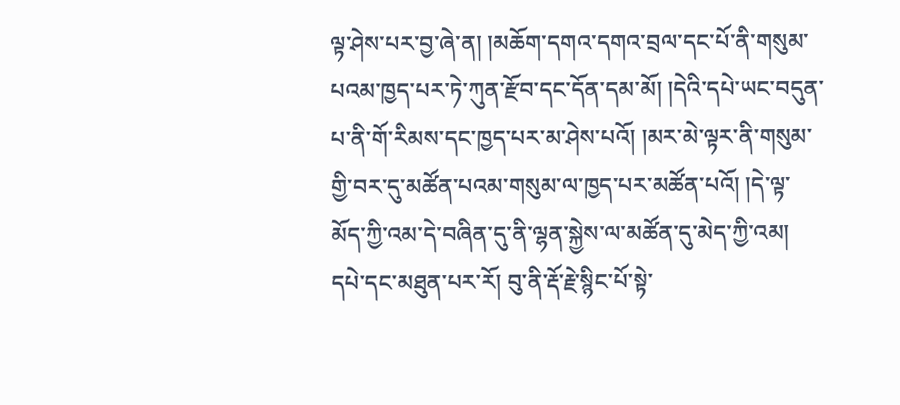ལྟ་ཤེས་པར་བྱ་ཞེ་ན། །མཆོག་དགའ་དགའ་བྲལ་དང་པོ་ནི་གསུམ་པའམ་ཁྱད་པར་ཏེ་ཀུན་རྫོབ་དང་དོན་དམ་མོ། །དེའི་དཔེ་ཡང་བདུན་པ་ནི་གོ་རིམས་དང་ཁྱད་པར་མ་ཤེས་པའོ། །མར་མེ་ལྟར་ནི་གསུམ་གྱི་བར་དུ་མཚོན་པའམ་གསུམ་ལ་ཁྱད་པར་མཚོན་པའོ། །དེ་ལྟ་མོད་ཀྱི་འམ་དེ་བཞིན་དུ་ནི་ལྷན་སྐྱེས་ལ་མཚོན་དུ་མེད་ཀྱི་འམ། དཔེ་དང་མཐུན་པར་རོ། བུ་ནི་རྡོ་རྗེ་སྙིང་པོ་སྟེ་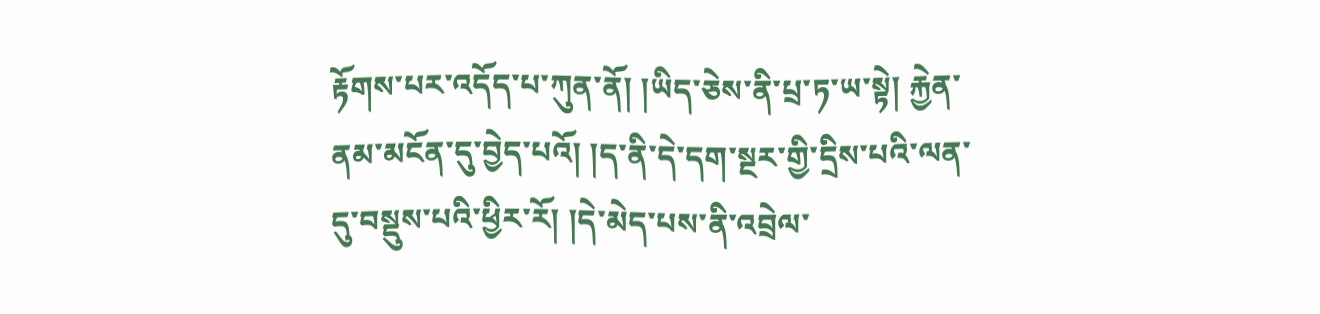རྟོགས་པར་འདོད་པ་ཀུན་ནོ། །ཡིད་ཅེས་ནི་པྲ་ཏ་ཡ་སྟེ། རྐྱེན་ནམ་མངོན་དུ་བྱེད་པའོ། །ད་ནི་དེ་དག་སྔར་གྱི་དྲིས་པའི་ལན་དུ་བསྡུས་པའི་ཕྱིར་རོ། །དེ་མེད་པས་ནི་འབྲེལ་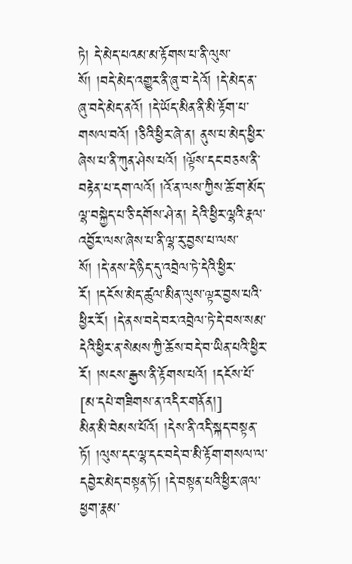ཏེ། དེ་མེད་པའམ་མ་རྟོགས་པ་ནི་ལུས་སོ། །བདེ་མེད་འགྱུར་ནི་ཞུ་བ་དེའོ། །དེ་མེད་ན་ཞུ་བདེ་མེད་ནའོ། །དེ་ཡོད་མིན་ནི་མི་རྟོག་པ་གསལ་བའོ། །ཅིའི་ཕྱིར་ཞེ་ན། ནུས་པ་མེད་ཕྱིར་ཞེས་པ་ནི་ཀུན་ཤེས་པའོ། །ལྟོས་དང་བཅས་ནི་བརྟེན་པ་དག་ལའོ། །འོ་ན་ལས་ཀྱིས་ཆོ་ག་མོད་ལྷ་བསྐྱེད་པ་ཅི་དགོས་ཤེ་ན། དེའི་ཕྱིར་ལྷའི་རྣལ་འབྱོར་ལས་ཞེས་པ་ནི་ལྷ་རུ་བྱས་པ་ལས་སོ། །དེ་ནས་དེ་ཉིད་དུ་འབྲེལ་ཏེ་དེའི་ཕྱིར་རོ། །དངོས་མེད་ཚུལ་མིན་ལུས་ལྟར་བྱས་པའི་ཕྱིར་རོ། །དེ་ནས་བདེ་བར་འབྲེལ་ཏེ་དེ་བས་སམ་དེའི་ཕྱིར་ན་སེམས་ཀྱི་ཆོས་བདེ་བ་ཡིན་པའི་ཕྱིར་རོ། །སངས་རྒྱས་ནི་རྟོགས་པའོ། །དངོས་པོ་
[མ་དཔེ་གཟིགས་ན་འདིར་གནོན།]
མིན་མི་བེམས་པོའོ། །དེས་ནི་འདི་སྐད་བསྟན་ཏོ། །ལུས་དང་ལྷ་དང་བདེ་བ་མི་རྟོག་གསལ་ལ་དབྱེར་མེད་བསྟན་ཏོ། །དེ་བསྟན་པའི་ཕྱིར་ཞལ་ཕྱག་རྣམ་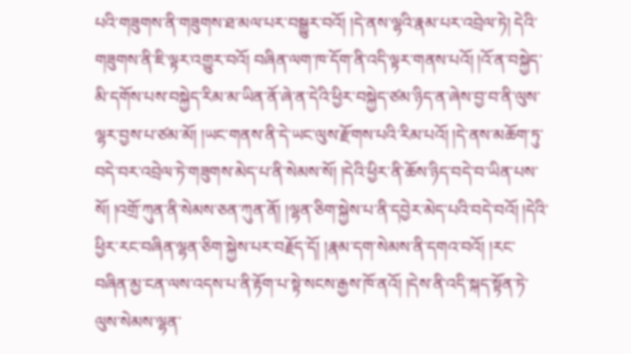པའི་གཟུགས་ནི་གཟུགས་ཐ་མལ་པར་བསྒྱུར་བའོ། །དེ་ནས་ལྷའི་རྣམ་པར་འབྲེལ་ཏེ། དེའི་གཟུགས་ནི་ཇི་ལྟར་འགྱུར་བའོ། བཞིན་ལག་ཁ་དོག་ནི་འདི་ལྟར་གནས་པའོ། །འོ་ན་བསྐྱེད་མི་དགོས་པས་བསྐྱེད་རིམ་མ་ཡིན་ནོ་ཞེ་ན་དེའི་ཕྱིར་བསྐྱེད་ཙམ་ཉིད་ན་ཞེས་བྱ་བ་ནི་ལུས་ལྷར་བྱས་པ་ཙམ་མོ། །ཡང་གནས་ནི་དེ་ཡང་ལུས་རྫོགས་པའི་རིམ་པའོ། །དེ་ནས་མཆོག་ཏུ་བདེ་བར་འབྲེལ་ཏེ་གཟུགས་མེད་པ་ནི་སེམས་སོ། །དེའི་ཕྱིར་ནི་ཆོས་ཉིད་བདེ་བ་ཡིན་པས་སོ། །འགྲོ་ཀུན་ནི་སེམས་ཅན་ཀུན་ནོ། །ལྷན་ཅིག་སྐྱེས་པ་ནི་དབྱེར་མེད་པའི་བདེ་བའོ། །དེའི་ཕྱིར་རང་བཞིན་ལྷན་ཅིག་སྐྱེས་པར་བརྗོད་དོ། །རྣམ་དག་སེམས་ནི་དགའ་བའོ། །རང་བཞིན་མྱ་ངན་ལས་འདས་པ་ནི་རྟོག་པ་སྟེ་སངས་རྒྱས་ཁོ་ནའོ། །དེས་ནི་འདི་སྐད་སྟོན་ཏེ་ལུས་སེམས་ལྷན་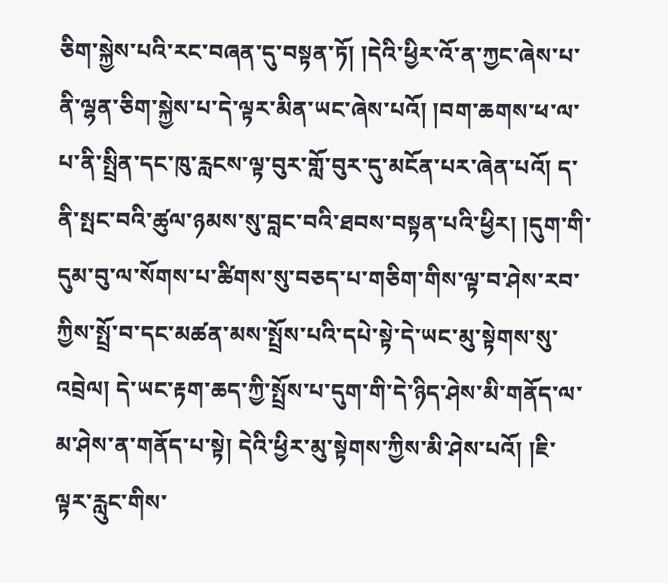ཅིག་སྐྱེས་པའི་རང་བཞན་དུ་བསྟན་ཏོ། །དེའི་ཕྱིར་འོ་ན་ཀྱང་ཞེས་པ་ནི་ལྷན་ཅིག་སྐྱེས་པ་དེ་ལྟར་མིན་ཡང་ཞེས་པའོ། །བག་ཆགས་ཕ་ལ་པ་ནི་སྤྲིན་དང་ཁུ་རླངས་ལྟ་བུར་གློ་བུར་དུ་མངོན་པར་ཞེན་པའོ། ད་ནི་སྤང་བའི་ཚུལ་ཉམས་སུ་བླང་བའི་ཐབས་བསྟན་པའི་ཕྱིར། །དུག་གི་དུམ་བུ་ལ་སོགས་པ་ཚིགས་སུ་བཅད་པ་གཅིག་གིས་ལྟ་བ་ཤེས་རབ་ཀྱིས་སྤྲོ་བ་དང་མཚན་མས་སྤྲོས་པའི་དཔེ་སྟེ་དེ་ཡང་མུ་སྟེགས་སུ་འབྲེལ། དེ་ཡང་རྟག་ཆད་ཀྱི་སྤྲོས་པ་དུག་གི་དེ་ཉིད་ཤེས་མི་གནོད་ལ་མ་ཤེས་ན་གནོད་པ་སྟེ། དེའི་ཕྱིར་མུ་སྟེགས་ཀྱིས་མི་ཤེས་པའོ། །ཇི་ལྟར་རླུང་གིས་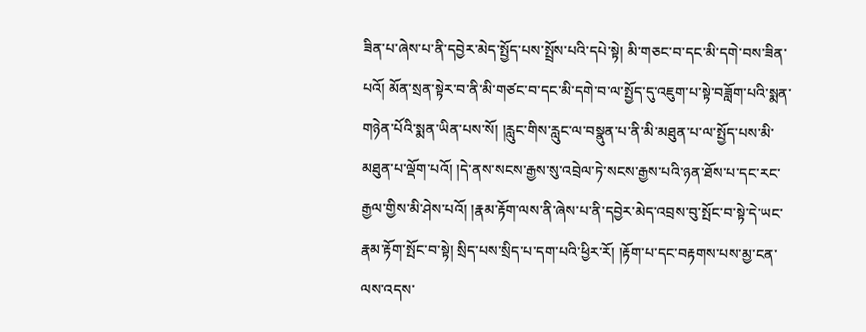ཟིན་པ་ཞེས་པ་ནི་དབྱེར་མེད་སྤྱོད་པས་སྤྲོས་པའི་དཔེ་སྟེ། མི་གཅང་བ་དང་མི་དགེ་བས་ཟིན་པའོ། མོན་སྲན་སྟེར་བ་ནི་མི་གཙང་བ་དང་མི་དགེ་བ་ལ་སྤྱོད་དུ་འཇུག་པ་སྟེ་བཟློག་པའི་སྨན་གཉེན་པོའི་སྨན་ཡིན་པས་སོ། །རླུང་གིས་རླུང་ལ་བསྣུན་པ་ནི་མི་མཐུན་པ་ལ་སྤྱོད་པས་མི་མཐུན་པ་ལྡོག་པའོ། །དེ་ནས་སངས་རྒྱས་སུ་འབྲེལ་ཏེ་སངས་རྒྱས་པའི་ཉན་ཐོས་པ་དང་རང་རྒྱལ་གྱིས་མི་ཤེས་པའོ། །རྣམ་རྟོག་ལས་ནི་ཞེས་པ་ནི་དབྱེར་མེད་འབྲས་བུ་སྤོང་བ་སྟེ་དེ་ཡང་རྣམ་རྟོག་སྤོང་བ་སྟེ། སྲིད་པས་སྲིད་པ་དག་པའི་ཕྱིར་རོ། །རྟོག་པ་དང་བརྟགས་པས་མྱ་ངན་ལས་འདས་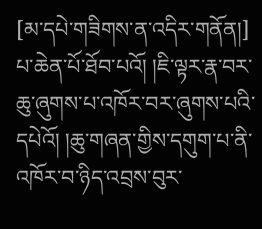[མ་དཔེ་གཟིགས་ན་འདིར་གནོན།]
པ་ཆེན་པོ་ཐོབ་པའོ། །ཇི་ལྟར་རྣ་བར་ཆུ་ཞུགས་པ་འཁོར་བར་ཞུགས་པའི་དཔེའོ། །ཆུ་གཞན་གྱིས་དགུག་པ་ནི་འཁོར་བ་ཉིད་འབྲས་བུར་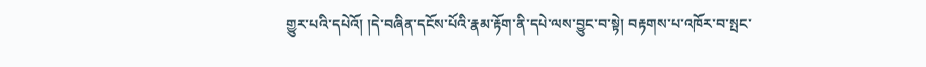གྱུར་པའི་དཔེའོ། །དེ་བཞིན་དངོས་པོའི་རྣམ་རྟོག་ནི་དཔེ་ལས་བྱུང་བ་སྟེ། བརྟགས་པ་འཁོར་བ་སྤང་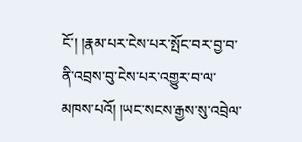ངོ་། །རྣམ་པར་ངེས་པར་སྤོང་བར་བྱ་བ་ནི་འབྲས་བུ་ངེས་པར་འགྱུར་བ་ལ་མཁས་པའོ། །ཡང་སངས་རྒྱས་སུ་འབྲེལ་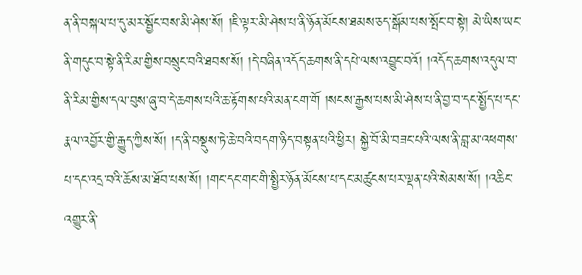ན་ནི་བསྐལ་པ་དུ་མར་སྦྱོང་བས་མི་ཤེས་སོ། །ཇི་ལྟར་མི་ཤེས་པ་ནི་ཉོན་མོངས་ཐམས་ཅད་སྒོམ་པས་སྤོང་བ་སྟེ། མེ་ཡིས་ཡང་ནི་གདུང་བ་སྟེ་ནི་རིམ་གྱིས་བསྲུང་བའི་ཐབས་སོ། །དེ་བཞིན་འདོད་ཆགས་ནི་དཔེ་ལས་འབྱུང་བའོ། །འདོད་ཆགས་འདུལ་བ་ནི་རིམ་གྱིས་དལ་བུས་ཞུ་བ་དེ་ཆགས་པའི་ཆ་རྟོགས་པའི་མན་ངག་གོ །སངས་རྒྱས་པས་མི་ཤེས་པ་ནི་བྱ་བ་དང་སྤྱོད་པ་དང་རྣལ་འབྱོར་གྱི་རྒྱུད་ཀྱིས་སོ། །ད་ནི་བསྡུས་ཏེ་ཆེ་བའི་བདག་ཉིད་བསྟན་པའི་ཕྱིར། སྐྱེ་བོ་མི་བཟང་པའི་ལས་ནི་བླ་མ་འཕགས་པ་དང་འདྲ་བའི་ཆོས་མ་ཐོབ་པས་སོ། །གང་དང་གང་གི་སྤྱིར་ཉོན་མོངས་པ་དང་མཚུངས་པར་ལྡན་པའི་སེམས་སོ། །འཆིང་འགྱུར་ནི་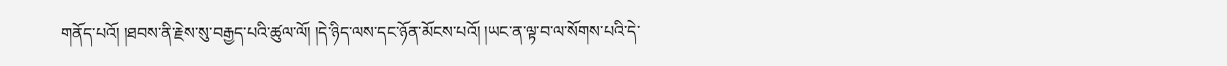གནོད་པའོ། །ཐབས་ནི་རྗེས་སུ་བརྒྱད་པའི་ཚུལ་ལོ། །དེ་ཉིད་ལས་དང་ཉོན་མོངས་པའོ། །ཡང་ན་ལྟ་བ་ལ་སོགས་པའི་དེ་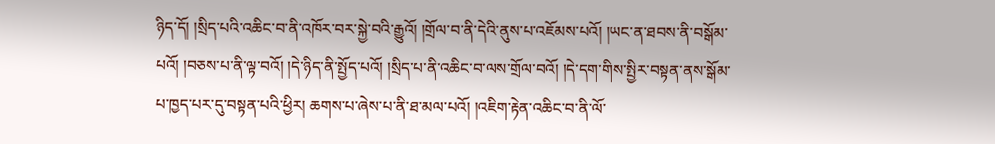ཉིད་དོ། །སྲིད་པའི་འཆིང་བ་ནི་འཁོར་བར་སྐྱེ་བའི་རྒྱུའོ། །གྲོལ་བ་ནི་དེའི་ནུས་པ་འཇོམས་པའོ། །ཡང་ན་ཐབས་ནི་བསྒོམ་པའོ། །བཅས་པ་ནི་ལྟ་བའོ། །དེ་ཉིད་ནི་སྤྱོད་པའོ། །སྲིད་པ་ནི་འཆིང་བ་ལས་གྲོལ་བའོ། །དེ་དག་གིས་སྤྱིར་བསྟན་ནས་སྒོམ་པ་ཁྱད་པར་དུ་བསྟན་པའི་ཕྱིར། ཆགས་པ་ཞེས་པ་ནི་ཐ་མལ་པའོ། །འཇིག་རྟེན་འཆིང་བ་ནི་ལོ་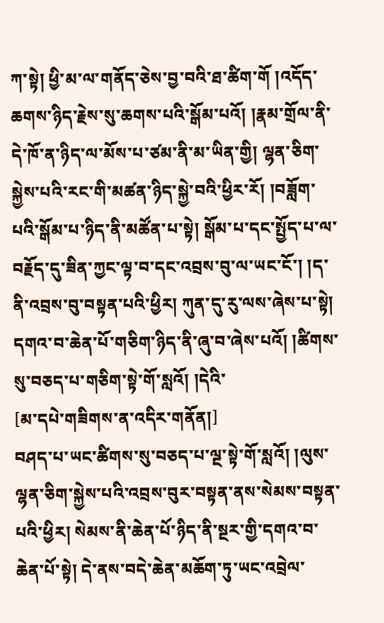ཀ་སྟེ། ཕྱི་མ་ལ་གནོད་ཅེས་བྱ་བའི་ཐ་ཚིག་གོ །འདོད་ཆགས་ཉིད་རྗེས་སུ་ཆགས་པའི་སྒོམ་པའོ། །རྣམ་གྲོལ་ནི་དེ་ཁོ་ན་ཉིད་ལ་མོས་པ་ཙམ་ནི་མ་ཡིན་གྱི། ལྷན་ཅིག་སྐྱེས་པའི་རང་གི་མཚན་ཉིད་སྐྱེ་བའི་ཕྱིར་རོ། །བཟློག་པའི་སྒོམ་པ་ཉིད་ནི་མཚོན་པ་སྟེ། སྒོམ་པ་དང་སྤྱོད་པ་ལ་བརྗོད་དུ་ཟིན་ཀྱང་ལྟ་བ་དང་འབྲས་བུ་ལ་ཡང་ངོ་། །ད་ནི་འབྲས་བུ་བསྟན་པའི་ཕྱིར། ཀུན་དུ་རུ་ལས་ཞེས་པ་སྟེ། དགའ་བ་ཆེན་པོ་གཅིག་ཉིད་ནི་ཞུ་བ་ཞེས་པའོ། །ཚིགས་སུ་བཅད་པ་གཅིག་སྟེ་གོ་སླའོ། །དེའི་
[མ་དཔེ་གཟིགས་ན་འདིར་གནོན།]
བཤད་པ་ཡང་ཚིགས་སུ་བཅད་པ་ལྔ་སྟེ་གོ་སླའོ། །ལུས་ལྷན་ཅིག་སྐྱེས་པའི་འབྲས་བུར་བསྟན་ནས་སེམས་བསྟན་པའི་ཕྱིར། སེམས་ནི་ཆེན་པོ་ཉིད་ནི་སྔར་གྱི་དགའ་བ་ཆེན་པོ་སྟེ། དེ་ནས་བདེ་ཆེན་མཆོག་ཏུ་ཡང་འབྲེལ་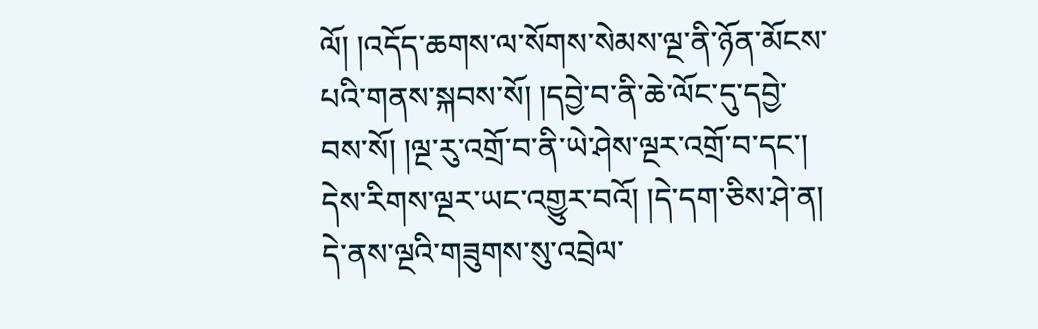ལོ། །འདོད་ཆགས་ལ་སོགས་སེམས་ལྔ་ནི་ཉོན་མོངས་པའི་གནས་སྐབས་སོ། །དབྱེ་བ་ནི་ཆེ་ལོང་དུ་དབྱེ་བས་སོ། །ལྔ་རུ་འགྲོ་བ་ནི་ཡེ་ཤེས་ལྔར་འགྲོ་བ་དང་། དེས་རིགས་ལྔར་ཡང་འགྱུར་བའོ། །དེ་དག་ཅིས་ཤེ་ན། དེ་ནས་ལྔའི་གཟུགས་སུ་འབྲེལ་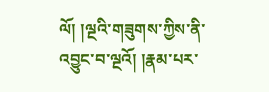ལོ། །ལྔའི་གཟུགས་ཀྱིས་ནི་འབྱུང་བ་ལྔའོ། །རྣམ་པར་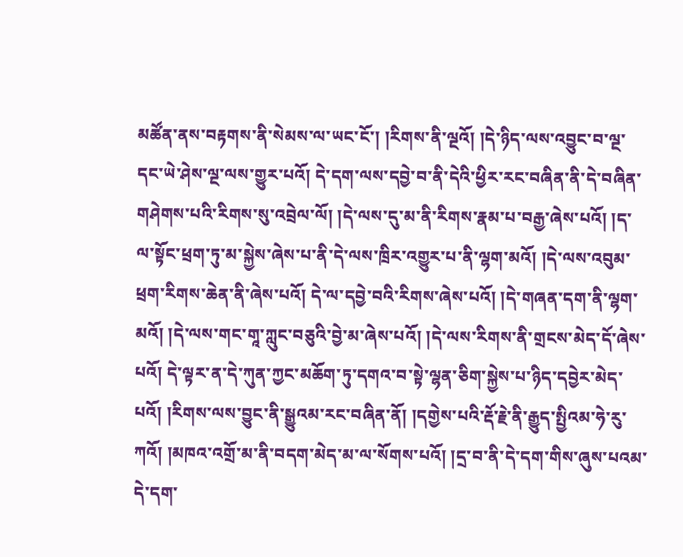མཚོན་ནས་བརྟགས་ནི་སེམས་ལ་ཡང་ངོ་། །རིགས་ནི་ལྔའོ། །དེ་ཉིད་ལས་འབྱུང་བ་ལྔ་དང་ཡེ་ཤེས་ལྔ་ལས་གྱུར་པའོ། དེ་དག་ལས་དབྱེ་བ་ནི་དེའི་ཕྱིར་རང་བཞིན་ནི་དེ་བཞིན་གཤེགས་པའི་རིགས་སུ་འབྲེལ་ལོ། །དེ་ལས་དུ་མ་ནི་རིགས་རྣམ་པ་བརྒྱ་ཞེས་པའོ། །ད་ལ་སྟོང་ཕྲག་ཏུ་མ་སྐྱེས་ཞེས་པ་ནི་དེ་ལས་ཁྲིར་འགྱུར་པ་ནི་ལྷག་མའོ། །དེ་ལས་འབུམ་ཕྲག་རིགས་ཆེན་ནི་ཞེས་པའོ། དེ་ལ་དབྱེ་བའི་རིགས་ཞེས་པའོ། །དེ་གཞན་དག་ནི་ལྷག་མའོ། །དེ་ལས་གང་གཱ་ཀླུང་བཅུའི་བྱེ་མ་ཞེས་པའོ། །དེ་ལས་རིགས་ནི་གྲངས་མེད་དོ་ཞེས་པའོ། དེ་ལྟར་ན་དེ་ཀུན་ཀྱང་མཆོག་ཏུ་དགའ་བ་སྟེ་ལྷན་ཅིག་སྐྱེས་པ་ཉིད་དབྱེར་མེད་པའོ། །རིགས་ལས་བྱུང་ནི་སྒྱུའམ་རང་བཞིན་ནོ། །དགྱེས་པའི་རྡོ་རྗེ་ནི་རྒྱུད་སྤྱིའམ་ཧེ་རུ་ཀའོ། །མཁའ་འགྲོ་མ་ནི་བདག་མེད་མ་ལ་སོགས་པའོ། །དྲ་བ་ནི་དེ་དག་གིས་ཞུས་པའམ་དེ་དག་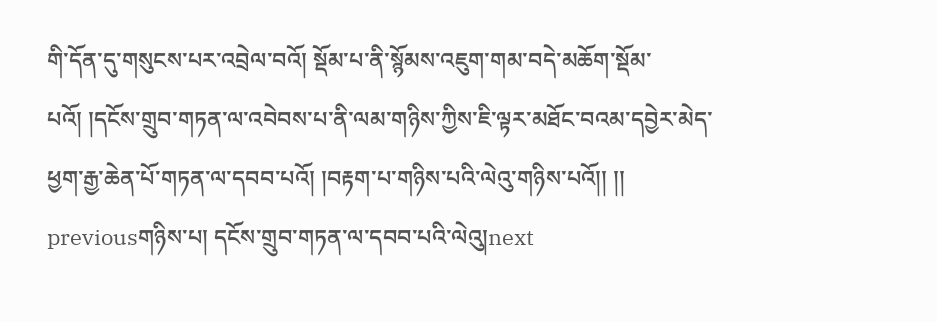གི་དོན་དུ་གསུངས་པར་འབྲེལ་བའོ། སྡོམ་པ་ནི་སྙོམས་འཇུག་གམ་བདེ་མཆོག་སྡོམ་པའོ། །དངོས་གྲུབ་གཏན་ལ་འབེབས་པ་ནི་ལམ་གཉིས་ཀྱིས་ཇི་ལྟར་མཐོང་བའམ་དབྱེར་མེད་ཕྱག་རྒྱ་ཆེན་པོ་གཏན་ལ་དབབ་པའོ། །བརྟག་པ་གཉིས་པའི་ལེའུ་གཉིས་པའོ།། །།
previousགཉིས་པ། དངོས་གྲུབ་གཏན་ལ་དབབ་པའི་ལེའུ།next